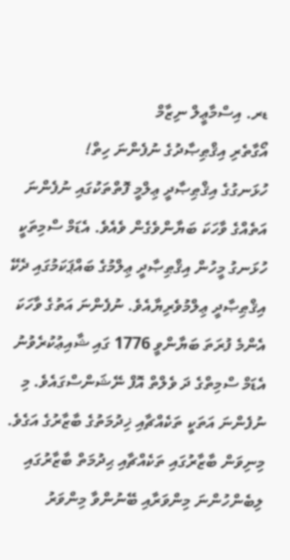ޑރ. އިސްމާޢީލް ނިޒާމް
އޯގާތެރި އިޤްޠިޞާދުގެ ނުފެންނަ ހިތް!
ހުޅަނގުގެ އިޤްޠިޞާދީ ޢިލްމީ ފޮތްތަކުގައި ނުފެންނަ އަތެއްގެ ވާހަކަ ބަޔާންވެގެން ވެއެވެ. އެޑަމް ސްމިތަކީ ހުޅަނގު މީހުން އިޤްޠިޞާދީ ޢިލްމުގެ ބައްޕަކަމުގައި ދެކޭ އިޤްޠިޞާދީ ޢިލްމުވެރިޔާއެވެ. ނުފެންނަ އަތުގެ ވާހަކަ އެންމެ ފުރަތަ ބަޔާންވީ 1776 ގައި ޝާއިޢުކުރެވުނު އެޑަމް ސްމިތްގެ ދަ ވެލްތް އޮފް ނޭޝަންސްގައެވެ. މި ނުފެންނަ އަތަކީ ތަކެއްޗާއި ޚިދުމަތުގެ ބާޒާރުގެ އަގެވެ. މިނިވަން ބާޒާރުގައި ތަކެއްޗާއި ޙިދުމަތް ބާޒާރުގައި ލިބެންހުންނަ މިންވަރާއި ބޭނުންވާ މިންވަރު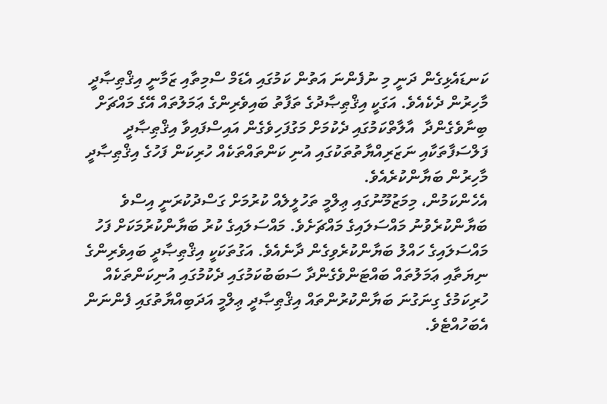ކަނޑައެޅިގެން ދަނީ މި ނުފެންނަ އަތުން ކަމުގައި އެޑަމް ސްމިތާއި ޒަމާނީ އިޤްޠިޞާދީ މާހިރުން ދެކެއެވެ. އަގަކީ އިޤްޠިޞާދުގެ ތަފާތު ބައިވެރިންގެ ޢަމަލުތައް އޭގެ މައްޗަށް ބިނާވެގެންދާ  އާލާތްކަމުގައި ދެކުމަށް މަގުފަހިވެގެން އައިސްފައިވާ އިޤްޠިޞާދީ ފަލްސަފާތަކާއި ނަޒަރިއްޔާތުތަކުގައި އުނި ކަންތައްތަކެއް ހުރިކަން ފަހުގެ އިޤްޠިޞާދީ މާހިރުން ބަޔާންކުރެއެވެ.
އެހެންކަމުން، މިމަޒުމޫނުގައި ޢިލްމީ ތަހުލީލެއް ކުރުމަށް ގަސްދުކުރަނީ އިސްވެ ބަޔާންކުރެވުނު މައްސަލައިގެ މައްޗަށެވެ. މައްސަލައިގެ ކުރު ބަޔާންކުރުމަކަށް ފަހު މައްސަލައިގެ ހައްލު ބަޔާންކުރެވިގެން ދާނެއެވެ. އަގުތަކަކީ އިޤްޠިޞާދީ ބައިވެރިންގެ ނިޔަތާއި ޢަމަލުތައް ބައްޓަންވެގެންދާ ސަބަބުކަމުގައި ދެކުމުގައި އުނިކަންތަކެއް ހުރިކަމުގެ ގިނަގުނަ ބަޔާންކުރުންތައް އިޤްޠިޞާދީ ޢިލްމީ އަދަބިއްޔާތުގައި ފެންނަން އެބަހުއްޓެވެ.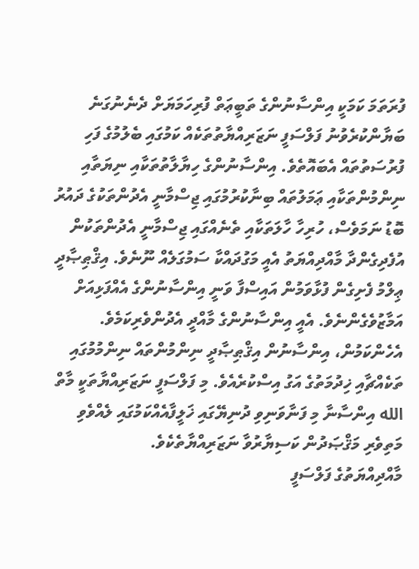ފުރަތަމަ ކަމަކީ އިންސާނުންގެ ތަބީޢަތް ފުރިހަމަޔަށް ދެނެނުގަނެ ބަޔާންކުރެވުނު ފަލްސަފީ ނަޒަރިއްޔާތުތަކެއް ކަމުގައި ބެލުމުގެ ފަހި ފުރުސަތުތައް އެބައޮތެވެ. އިންސާނުންގެ ހިޔާލާތުތަކާއި ނިޔަތާއި ނިންމުންތަކާއި ޢަމަލުތައް ބިނާކުރުމުގައި ޖިސްމާނީ އެދުންތަކުގެ ދައުރު ބޮޑު ނަމަވެސް، ހުރިހާ ހާލަތަކާއި ތެނެއްގައި ޖިސްމާނީ އެދުންތަކުން އުފެދިގެންދާ މާއްދިއްޔަތު އެއީ މަގުދައްކާ ސަމުގަލެއް ނޫނެވެ. އިޤްޠިޞާދީ ޢިލްމު ފެށިގެން ފުޅާވަމުން އައިސްފާ ވަނީ އިންސާނުންގެ އެއްފަޅިއަށް އަމާޒުވެގެންނެވެ. އެއީ އިންސާނުންގެ މާއްދީ އެދުންވެރިކަމެވެ. އެހެންކަމުން، އިންސާނުން އިޤްޠިޞާދީ ނިންމުންތައް ނިންމުމުގައި ތަކެއްޗާއި ޚިދުމަތުގެ އަގު އިސްކުރެއެވެ. މި ފަލްސަފީ ނަޒަރިއްޔާތަކީ މާތް الله އިންސާނާ މި ފަނާވަނިވި ދުނިޔޭގައި ޚަލީފާއެއްކަމުގައި ލެއްވެވި މަތިވެރި މަޤްޞަދުން ކަސިޔާރުވާ ނަޒަރިއްޔާތެކެވެ.
މާއްދިއްޔަތުގެ ފަލްސަފީ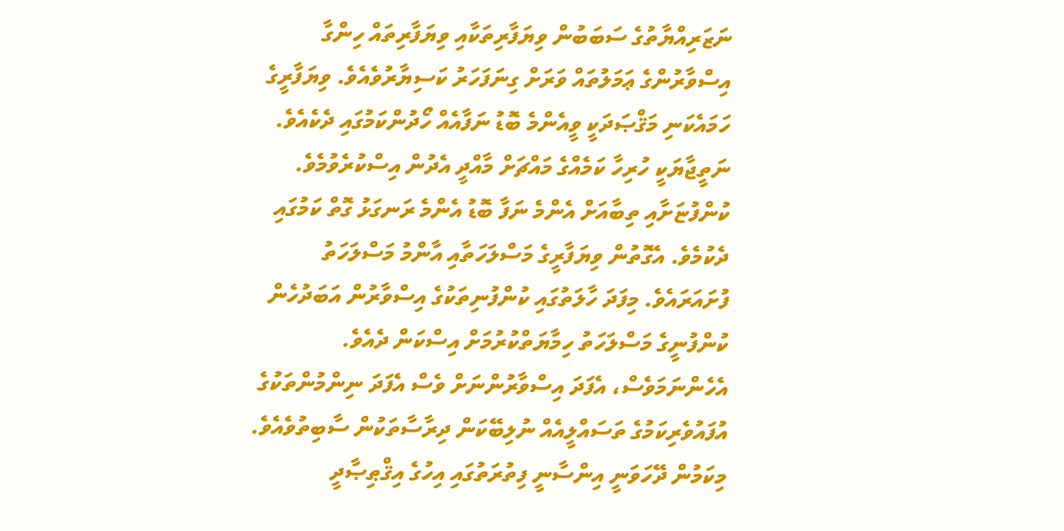ނަޒަރިއްޔާތުގެ ސަބަބުން ވިޔަފާރިތަކާއި ވިޔަފާރިތައް ހިންގާ އިސްވާރުންގެ ޢަމަލުތައް ވަރަށް ގިނަފަހަރު ކަސިޔާރުވެއެވެ. ވިޔަފާރީގެ ހަމައެކަނި މަޤްޞަދަކީ ވީއެންމެ ބޮޑު ނަފާއެއް ހޯދުންކަމުގައި ދެކެއެވެ. ނަތީޖާޔަކީ ހުރިހާ ކަމެއްގެ މައްޗަށް މާއްދީ އެދުން އިސްކުރެވުމެވެ. ކުންފުޏަށާއި ތިބާއަށް އެންމެ ނަފާ ބޮޑު އެންމެ ރަނގަޅު ގޮތް ކަމުގައި ދެކުމެވެ. އެގޮތުން ވިޔަފާރީގެ މަސްލަހަތާއި އާންމު މަސްލަހަތު ފުށައަރައެވެ. މިފަދަ ހާލަތުގައި ކުންފުނިތަކުގެ އިސްވާރުން އަބަދުހެން ކުންފުނީގެ މަސްލަހަތު ހިމާޔަތްކުރުމަށް އިސްކަން ދެއެވެ. އެހެންނަމަވެސް، އެފަދަ އިސްވާރުންނަށް ވެސް އެފަދަ ނިންމުންތަކުގެ އުފައުވެރިކަމުގެ ތަސައްލީއެއް ނުލިބޭކަން ދިރާސާތަކުން ސާބިތުވެއެވެ. މިކަމުން ދޭހަވަނީ އިންސާނީ ފިތުރަތުގައި އިހުގެ އިޤްޠިޞާދީ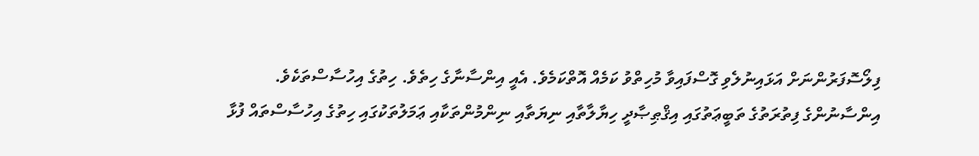ފިލޯސޮފަރުންނަށް އަޅައިނުލެވި ގޮސްފައިވާ މުހިތްވު ކަމެއް އޮތްކަމެވެ. އެއީ އިންސާނާގެ ހިތެވެ. ހިތުގެ އިހުސާސްތަކެވެ.
އިންސާނުންގެ ފިތުރަތުގެ ތަބީޢަތުގައި އިޤްޠިޞާދީ ހިޔާލާތާއި ނިޔަތާއި ނިންމުންތަކާއި ޢަމަލުތަކުގައި ހިތުގެ އިހުސާސްތައް ފުޅާ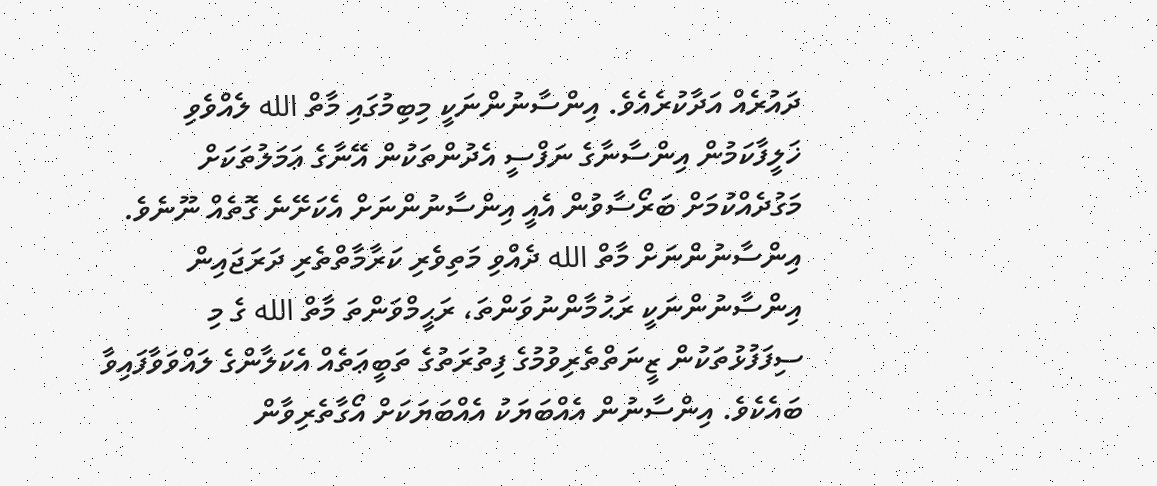ދައުރެއް އަދާކުރެއެވެ. އިންސާނުންނަކީ މިބިމުގައި މާތް الله ލެއްވެވި ޚަލީފާކަމުން އިންސާނާގެ ނަފްސީ އެދުންތަކުން އޭނާގެ ޢަމަލުތަކަށް މަގުދެއްކުމަށް ބަރޯސާވުން އެއީ އިންސާނުންނަށް އެކަށޭނެ ގޮތެއް ނޫނެވެ. އިންސާނުންނަށް މާތް الله ދެއްވި މަތިވެރި ކަރާމާތްތެރި ދަރަޖައިން އިންސާނުންނަކީ ރަޙުމާންނުވަންތަ، ރަޙީމްވަންތަ މާތް الله ގެ މި ސިފަފުޅުތަކުން ޒީނަތްތެރިވުމުގެ ފިތުރަތުގެ ތަބީޢަތެއް އެކަލާންގެ ލައްވަވާފައިވާ ބައެކެވެ. އިންސާނުން އެއްބަޔަކު އެއްބަޔަކަށް އޯގާތެރިވާން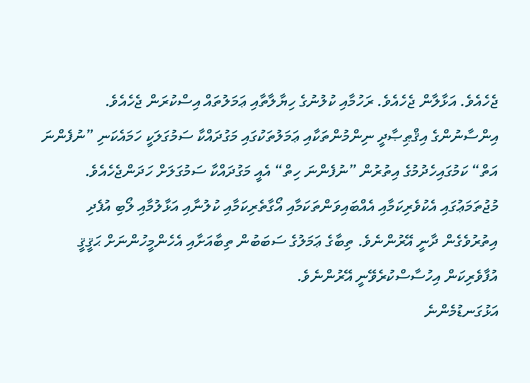ޖެހެއެވެ. އަޅާލާން ޖެހެއެވެ. ރަހުމާއި ކުލުނުގެ ހިޔާލާތާއި ޢަމަލުތައް އިސްކުރަން ޖެހެއެވެ.
އިންސާނުންގެ އިޤްޠިޞާދީ ނިންމުންތަކާއި ޢަމަލުތަކުގައި މަގުދައްކާ ސަމުގަލަކީ ހަމައެކަނި ”ނުފެންނަ އަތް“ ކަމުގައިހެދުމުގެ އިތުރުން ”ނުފެންނަ ހިތް“ އެއީ މަގުދައްކާ ސަމުގަލަށް ހަދަންޖެހެއެވެ. މުޖުތަމަޢުގައި އެކުވެރިކަމާއި އެއްބައިވަންތަކަމާއި އޯގާތެރިކަމާއި ކުލުނާއި އަޅާލުމާއި ލޯބި އުފެދި އިތުރުވެގެން ދާނީ އޭރުންނެވެ. ތިބާގެ ޢަމަލުގެ ސަބަބުން ތިބާއަށާއި އެހެންމީހުންނަށް ޙަޤީޤީ އުފާވެރިކަން އިހުސާސްކުރެވޭނީ އޭރުންނެވެ.
އަޅުގަނޑުމެންނެ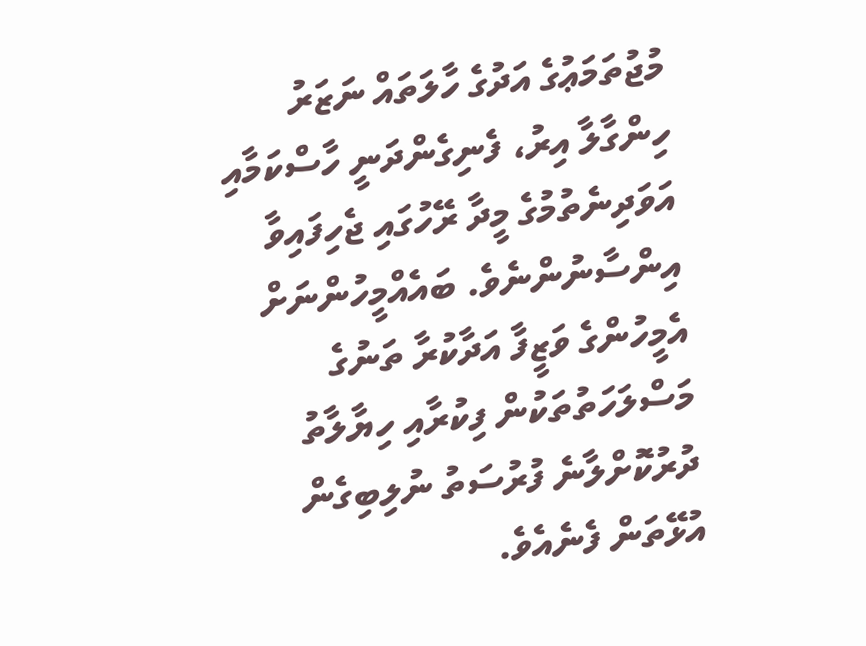މުޖުތަމަޢުގެ އަދުގެ ހާލަތައް ނަޒަރު ހިންގާލާ އިރު، ފެނިގެންދަނީ ހާސްކަމާއި އަވަދިނެތުމުގެ މީދާ ރޭހުގައި ޖެހިފައިވާ އިންސާނުންނެވެ. ބައެއްމީހުންނަށް އެމީހުންގެ ވަޒީފާ އަދާކުރާ ތަނުގެ މަސްލަހަތުތަކުން ފިކުރާއި ހިޔާލާތު ދުރުކޮށްލާނެ ފުރުސަތު ނުލިބިގެން އުޅޭތަން ފެނެއެވެ.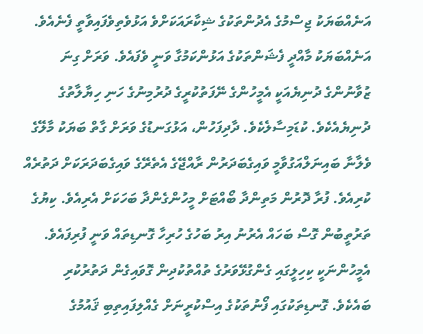އަނެއްބަޔަކު ޖިސްމުގެ އެދުންތަކުގެ ޝިކާރައަކަށްވެ އަޅުވެތިވެފައިވާތީ ފެނެއެވެ. އަނެއްބަޔަކު މާއްދީ ފެޝަންތަކުގެ އަޅުންކަމުގާ ވަނީ ވެފައެވެ. ވަރަށް ގިނަ ޒުވާނުންގެ ދުނިޔެއަކީ އެމީހުންގެ ނޭފަތުކުރީގެ ދުރުމިނުގެ ހަނި ހިޔާލާތުގެ ދުނިޔެއެކެވެ. ކުޑަމިސާލެކެވެ. ދާދިފަހުން، އަޅުގަނޑުގެ ވަރަށް ގާތް ބަޔަކު މާލޭގެ ވެލާނާ ބައިނަލްއަގުވާމީ ވައިގެބަދަރުން ރާއްޖޭގެ އެތެރޭގެ ވައިގެބަދަރަކަށް ދަތުރެއް ކުރިއެވެ. ފުރާ ދޮރުން މަތިންދާ ބޯއްޓަށް މީހުންގެންދާ ބަހަކަށް އެރިއެވެ. ކިޔުގެ ތަރުތީބުން ގޮސް ބަހައް އެރުނު އިރު ބަހުގެ ހުރިހާ ގޮނޑިތައް ވަނީ ފުރިފައެވެ. އެމީހުންނަކީ ކިހިލީގައި ގެންގުޅޭވަރުގެ ތުއްތުކުދިން ގޮވައިގެން ދަތުރުކުރި ބައެކެވެ. ގޮނޑިތަކުގައި ފޯނުތަކުގެ އިސްކުރީނަށް ގެއްލިފައިތިބި ޤައުމުގެ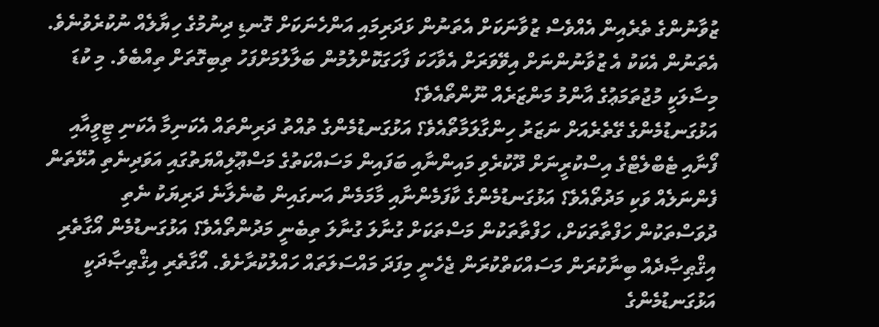ޒުވާނުންގެ ތެރެއިން އެއްވެސް ޒުވާނަކަށް އެތަނުން ޅަދަރިމައި އަންހެނަކަށް ގޮނޑި ދިނުމުގެ ހިޔާލެއް ނުކުރެވުނެވެ. އެތަނުން އެކަކު އެ ޒުވާނުންނަށް އިވޭވަރަށް އެވާހަކަ ފާހަގަކޮށްލުމުން ބަލާލުމަށްފަހު ތިބިގޮތަށް ތިއްބެވެ. މި ކުޑަ މިސާލަކީ މުޖުތަމަޢުގެ އާންމު މަންޒަރެއް ނޫންތޯއެވެ؟
އަޅުގަނޑުމެންގެ ގޭތެރެއަށް ނަޒަރު ހިންގާލަމާތޯއެވެ؟ އަޅުގަނޑުމެންގެ ތުއްތު ދަރިންތައް އެކަނިމާ އެކަނި ޓީވީއާއި ފޯނާއި ޓެބްލެޓްގެ އިސްކުރީނަށް ދޫކުރެވި މައިންނާއި ބަފައިން މަސައްކަތުގެ މަސްޢޫލިއްޔަތުގައި އަވަދިނެތި އުޅޭތަން ފެންނަލެއް ވަކި މަދުތޯއެވެ؟ އަޅުގަނޑުމެންގެ ކާފަމެންނާއި މާމަމެން އަނގައިން ބުނެލާނެ ދަރިޔަކު ނެތި ދުވަސްތަކުން ހަފްތާތަކަށް، ހަފްތާތަކުން މަސްތަކަށް ގުނާލަ ގުނާލަ ތިބެނީ މަދުންތޯއެވެ؟ އަޅުގަނޑުމެން އޯގާތެރި އިޤްޠިޞާދެއް ބިނާކުރަން މަސައްކަތްކުރަން ޖެހެނީ މިފަދަ މައްސަލަތައް ހައްލުކުރާށެވެ. އޯގާތެރި އިޤްޠިޞާދަކީ އަޅުގަނޑުމެންގެ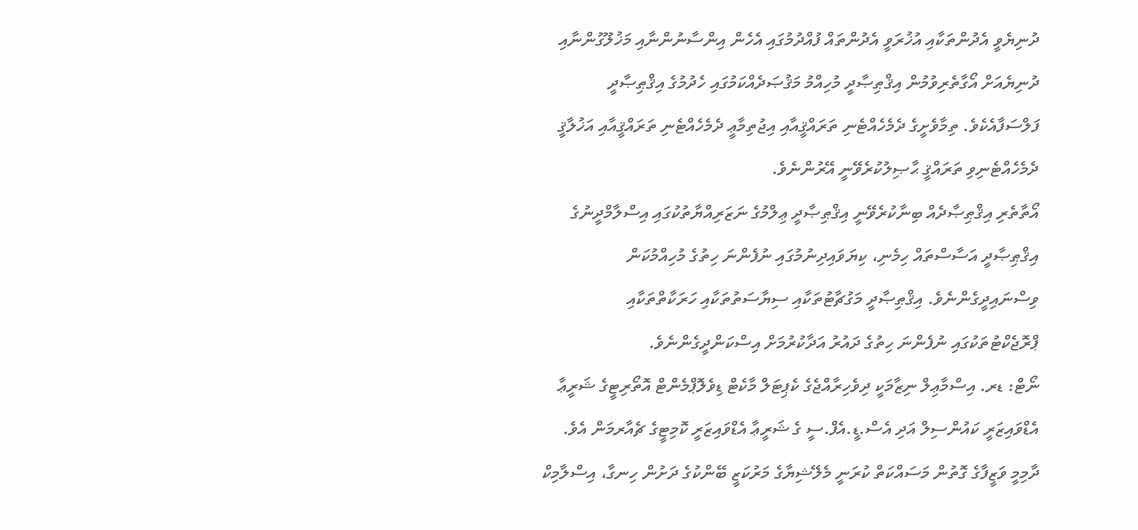ދުނިޔެވީ އެދުންތަކާއި އުޚުރަވީ އެދުންތައް ފުއްދުމުގައި އެހެން އިންސާނުންނާއި މަޚުލޫގުންނާއި ދުނިޔެއަށް އޯގާތެރިވުމުން އިޤްޠިޞާދީ މުހިއްމު މަޤުޞަދެއްކަމުގައި ހެދުމުގެ އިޤްޠިޞާދީ ފަލްސަފާއެކެވެ. ތިމާވެށީގެ ދެމެހެއްޓެނި ތަރައްޤީއާއި އިޖުތިމާޢީ ދެމެހެއްޓެނި ތަރައްޤީއާއި އަޚުލާޤީ ދެމެހެއްޓެނިވި ތަރައްޤީ ޙާޞިލުކުރެވޭނީ އޭރުންނެވެ.
އޯތާތެރި އިޤްޠިޞާދެއް ބިނާކުރެވޭނީ އިޤްޠިޞާދީ ޢިލްމުގެ ނަޒަރިއްޔާތުކުގައި އިސްލާމްދީނުގެ އިޤްޠިޞާދީ އަސާސްތައް ހިމެނި، ކިޔަވައިދިނުމުގައި ނުފެންނަ ހިތުގެ މުހިއްމުކަން ވިސްނައިދީގެންނެވެ. އިޤްޠިޞާދީ މަގުޗާޓުތަކާއި ސިޔާސަތުތަކާއި ހަރަކާތްތަކާއި ޕްރޮޖެކްޓުތަކުގައި ނުފެންނަ ހިތުގެ ދައުރު އަދާކުރުމަށް އިސްކަންދީގެންނެވެ.
ނޯޓް: ޑރ. އިސްމާޢިލް ނިޒާމަކީ ދިވެހިރާއްޖެގެ ކެޕިޓަލް މާކެޓް ޑިވެލޮޕްމެންޓް އޮތޯރިޓީގެ ޝަރީޢާ އެޑްވައިޒަރީ ކައުންސިލް އަދި އެސް.ޑީ.އެފް.ސީ ގެ ޝަރީޢާ އެޑްވައިޒަރީ ކޮމިޓީގެ ޗެއާރމަން އެވެ. ދާމިމީ ވަޒީފާގެ ގޮތުން މަސައްކަތް ކުރަނީ މެލޭޝިޔާގެ މަރުކަޒީ ބޭންކުގެ ދަށުން ހިނގާ، އިސްލާމިކް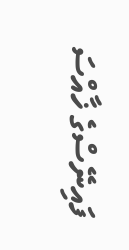ފައިނޭސްގެ ޚާއްސަ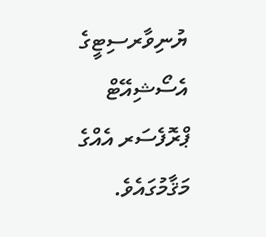ޔުނިވާރސިޓީގެ އެސޯޝިއޭޓް ޕްރޮފެސަރ އެއްގެ މަޤާމުގައެވެ.